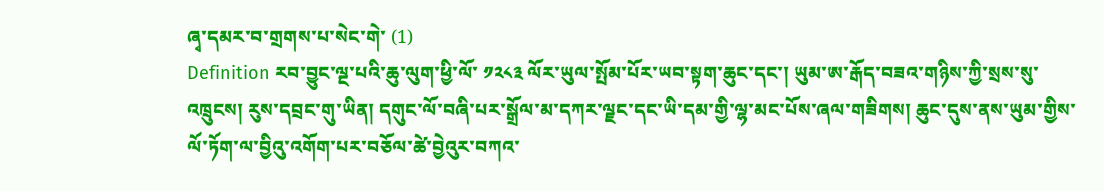ཞྭ་དམར་བ་གྲགས་པ་སེང་གེ་ (1)
Definition རབ་བྱུང་ལྔ་པའི་ཆུ་ལུག་ཕྱི་ལོ་ ༡༢༨༣ ལོར་ཡུལ་སྤོམ་པོར་ཡབ་སྟག་ཆུང་དང་། ཡུམ་ཨ་རྒོད་བཟའ་གཉིས་ཀྱི་སྲས་སུ་འཁྲུངས། རུས་དབྲང་གུ་ཡིན། དགུང་ལོ་བཞི་པར་སྒྲོལ་མ་དཀར་ལྗང་དང་ཡི་དམ་གྱི་ལྷ་མང་པོས་ཞལ་གཟིགས། ཆུང་དུས་ནས་ཡུམ་གྱིས་ལོ་ཏོག་ལ་བྱིའུ་འགོག་པར་བཅོལ་ཚེ་བྱེའུར་བཀའ་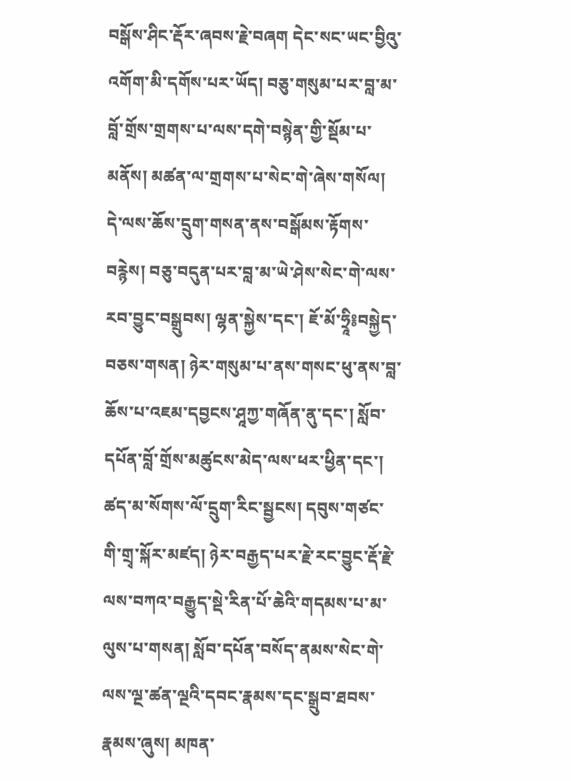བསྒོས་ཤིང་རྡོར་ཞབས་རྗེ་བཞག དེང་སང་ཡང་བྱིའུ་འགོག་མི་དགོས་པར་ཡོད། བཅུ་གསུམ་པར་བླ་མ་བློ་གྲོས་གྲགས་པ་ལས་དགེ་བསྙེན་གྱི་སྡོམ་པ་མནོས། མཚན་ལ་གྲགས་པ་སེང་གེ་ཞེས་གསོལ། དེ་ལས་ཆོས་དྲུག་གསན་ནས་བསྒོམས་རྟོགས་བརྙེས། བཅུ་བདུན་པར་བླ་མ་ཡེ་ཤེས་སེང་གེ་ལས་རབ་བྱུང་བསྒྲུབས། ལྷན་སྐྱེས་དང་། ཇོ་མོ་ཧྲཱི༔བསྐྱེད་བཅས་གསན། ཉེར་གསུམ་པ་ནས་གསང་ཕུ་ནས་བླ་ཆོས་པ་འཇམ་དབྱངས་ཤཱཀྱ་གཞོན་ནུ་དང་། སློབ་དཔོན་བློ་གྲོས་མཚུངས་མེད་ལས་ཕར་ཕྱིན་དང་། ཚད་མ་སོགས་ལོ་དྲུག་རིང་སྦྱངས། དབུས་གཙང་གི་གྲྭ་སྐོར་མཛད། ཉེར་བརྒྱད་པར་རྗེ་རང་བྱུང་རྡོ་རྗེ་ལས་བཀའ་བརྒྱུད་སྡེ་རིན་པོ་ཆེའི་གདམས་པ་མ་ལུས་པ་གསན། སློབ་དཔོན་བསོད་ནམས་སེང་གེ་ལས་ལྔ་ཚན་ལྔའི་དབང་རྣམས་དང་སྒྲུབ་ཐབས་རྣམས་ཞུས། མཁན་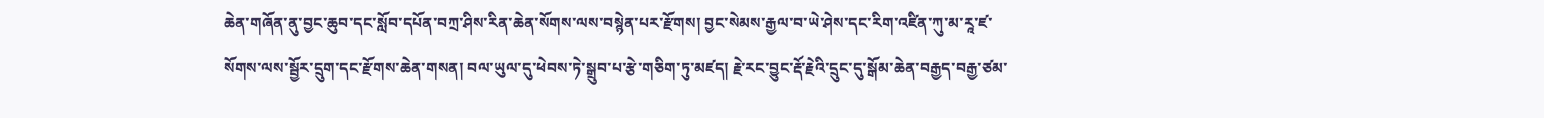ཆེན་གཞོན་ནུ་བྱང་ཆུབ་དང་སློབ་དཔོན་བཀྲ་ཤིས་རིན་ཆེན་སོགས་ལས་བསྙེན་པར་རྫོགས། བྱང་སེམས་རྒྱལ་བ་ཡེ་ཤེས་དང་རིག་འཛིན་ཀུ་མ་རཱ་ཛ་སོགས་ལས་སྦྱོར་དྲུག་དང་རྫོགས་ཆེན་གསན། བལ་ཡུལ་དུ་ཕེབས་ཏེ་སྒྲུབ་པ་རྩེ་གཅིག་ཏུ་མཛད། རྗེ་རང་བྱུང་རྡོ་རྗེའི་དྲུང་དུ་སྒོམ་ཆེན་བརྒྱད་བརྒྱ་ཙམ་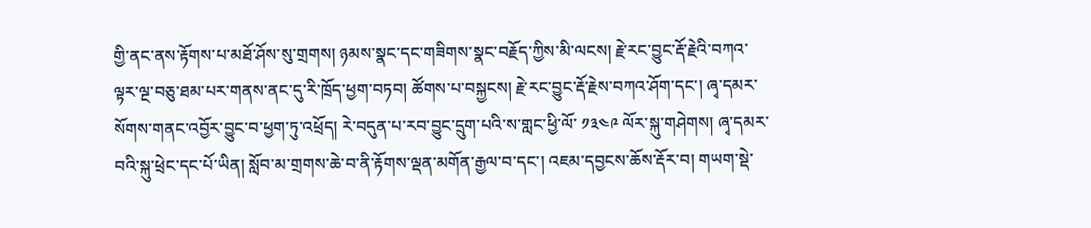གྱི་ནང་ནས་རྟོགས་པ་མཐོ་ཤོས་སུ་གྲགས། ཉམས་སྣང་དང་གཟིགས་སྣང་བརྗོད་ཀྱིས་མི་ལངས། རྗེ་རང་བྱུང་རྡོ་རྗེའི་བཀའ་ལྟར་ལྔ་བཅུ་ཐམ་པར་གནས་ནང་དུ་རི་ཁྲོད་ཕྱག་བཏབ། ཚོགས་པ་བསྐྱངས། རྗེ་རང་བྱུང་རྡོ་རྗེས་བཀའ་ཤོག་དང་། ཞྭ་དམར་སོགས་གནང་འབྱོར་བྱུང་བ་ཕྱག་ཏུ་འཕྲོད། རེ་བདུན་པ་རབ་བྱུང་དྲུག་པའི་ས་གླང་ཕྱི་ལོ་ ༡༣༤༩ ལོར་སྐུ་གཤེགས། ཞྭ་དམར་བའི་སྐུ་ཕྲེང་དང་པོ་ཡིན། སློབ་མ་གྲགས་ཆེ་བ་ནི་རྟོགས་ལྡན་མགོན་རྒྱལ་བ་དང་། འཇམ་དབྱངས་ཆོས་རྡོར་བ། གཡག་སྡེ་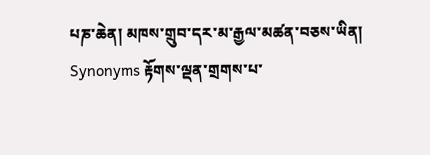པཎ་ཆེན། མཁས་གྲུབ་དར་མ་རྒྱལ་མཚན་བཅས་ཡིན།
Synonyms རྟོགས་ལྡན་གྲགས་པ་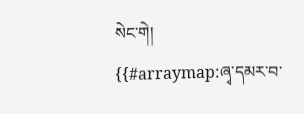སེང་གེ།
{{#arraymap:ཞྭ་དམར་བ་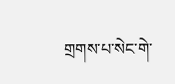གྲགས་པ་སེང་གེ་